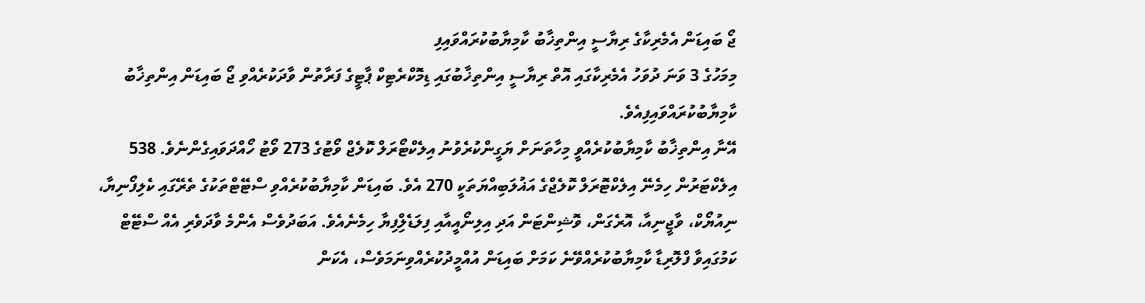ޖޯ ބައިޑަން އެމެރިކާގެ ރިޔާސީ އިންތިޚާބު ކާމިޔާބުކުރައްވައިފި
މިމަހުގެ 3 ވަނަ ދުވަހު އެމެރިކާގައި އޮތް ރިޔާސީ އިންތިޚާބުގައި ޑިމޮކްރެޓިކް ޕާޓީގެ ފަރާތުން ވާދަކުރެއްވި ޖޯ ބައިޑަން އިންތިޚާބު ކާމިޔާބުކުރައްވައިފިއެވެ.
އޭނާ އިންތިޚާބު ކާމިޔާބުކުރެއްވީ މިހާތަނަށް ޔަގީންކުރެވުނު އިލެކްޓޯރަލް ކޮލެޖް ވޯޓުގެ 273 ވޯޓު ހޯއްދަވައިގެންނެވެ. 538 އިލެކްޓަރުން ހިމެނޭ އިލެކްޓޮރަލް ކޮލެޖްގެ އަޣުލަބިއްޔަތަކީ 270 އެވެ. ބައިޑަން ކާމިޔާބުކުރެއްވި ސްޓޭޓްތަކުގެ ތެރޭގައި ކެލިފޯނިޔާ، ނިއުޔޯކް، ވާޖީނިއާ، އޮރެގަން، ވޮޝިންޓަން އަދި އިލިނޯއީއާއި ފިލަޑެލްިފިޔާ ހިމެނެއެވެ. އަބަދުވެސް އެންމެ ވާދަވެރި އެއް ސްޓޭޓް ކަމުގައިވާ ފްލޮރިޑާ ކާމިޔާބުކުރެއްވޭނެ ކަމަށް ބައިޑަން އުއްމީދުކުރެއްވިނަމަވެސް، އެކަން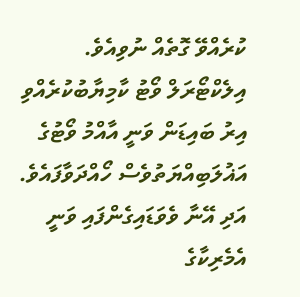ކުރެއްވޭ ގޮތެއް ނުވިއެވެ.
އިލެކްޓޯރަލް ވޯޓު ކާމިޔާބުކުރެއްވި އިރު ބައިޑަން ވަނީ އާއްމު ވޯޓުގެ އަޣުލަބިއްޔަތުވެސް ހޯއްދަވާފައެވެ. އަދި އޭނާ ވެވަޑައިގެންފައި ވަނީ އެމެރިކާގެ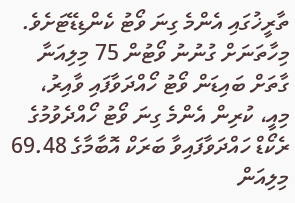ތާރީޚުގައި އެންމެ ގިނަ ވޯޓު ކެންޑިޑޭޓަށެވެ. މިހާތަނަށް ގުނުނު ވޯޓުން 75 މިލިއަނާ ގާތަށް ބައިޑަން ވޯޓު ހޯއްދަވާފައި ވާއިރު، މިއީ، ކުރިން އެންމެ ގިނަ ވޯޓު ހޯއްދެވުމުގެ ރެކޯޑް ހައްދަވާފައިވާ ބަރަކް އޮބާމާގެ 69.48 މިލިއަން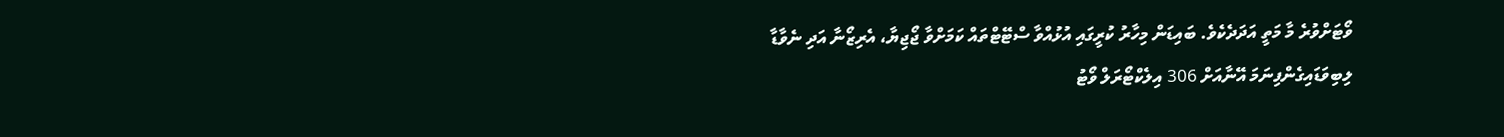ވޯޓަށްވުރެ މާ މަތީ އަދަދެކެވެ. ބައިޑަން މިހާރު ކުރީގައި އުޅުއްވާ ސްޓޭޓްތައް ކަމަށްވާ ޖޯޖިޔާ، އެރިޒޯނާ އަދި ނެވާޑާ ލިބިވަޑައިގެންފިނަމަ އޭނާއަށް 306 އިލެކްޓޯރަލް ވޯޓު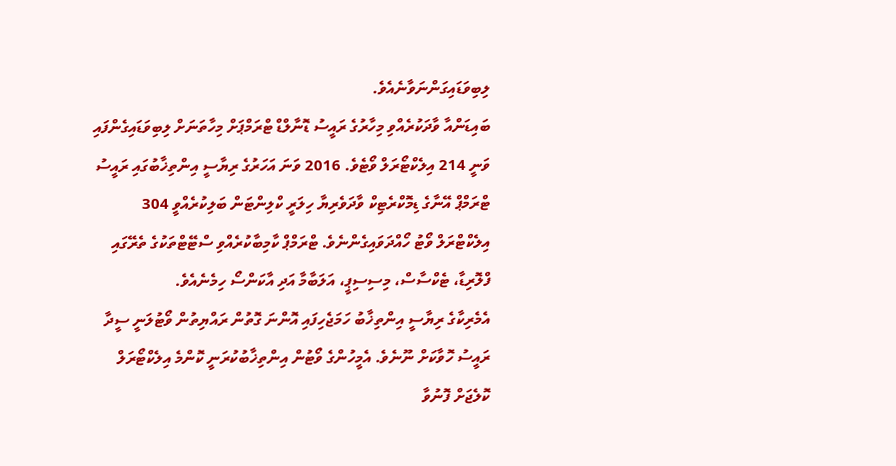ލިބިވަޑައިގަންނަވާނެއެވެ.
ބައިޑަންއާ ވާދަކުރެއްވި މިހާރުގެ ރައީސު ޑޮނާލްޑް ޓްރަމްޕަށް މިހާތަނަށް ލިބިވަޑައިގެންފައި ވަނީ 214 އިލެކްޓޯރަލް ވޯޓެވެ. 2016 ވަނަ އަހަރުގެ ރިޔާސީ އިންތިޚާބުގައި ރައީސު ޓްރަމްޕް އޭނާގެ ޑިމޮކްރެޓިކް ވާދަވެރިޔާ ހިލަރީ ކްލިންޓަން ބަލިކުރެއްވީ 304 އިލެކްޓްރަލް ވޯޓު ހޯއްދަވައިގެންނެވެ. ޓްރަމްޕް ކާމިބާކުރެއްވި ސްޓޭޓްތަކުގެ ތެރޭގައި ފްލޮރިޑާ، ޓެކްސާސް، މިސިސިޕީ، އަލަބާމާ އަދި އާކަންސޯ ހިމެނެއެވެ.
އެމެރިކާގެ ރިޔާސީ އިންތިޚާބު ހަމަޖެހިފައި އޮންނަ ގޮތުން ރައްޔިތުން ވޯޓުލަނީ ސީދާ ރައީސު ހޮވާކަށް ނޫނެވެ. އެމީހުންގެ ވޯޓުން އިންތިޚާބުކުރަނީ ކޮންމެ އިލެކްޓޯރަލް ކޮލެޖަށް ފޮނުވާ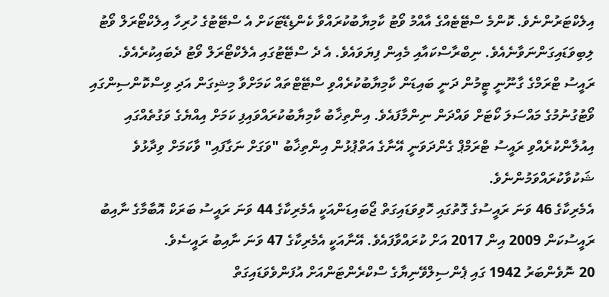އިލެކްޓަރުންނެވެ. ކޮންމެ ސްޓޭޓެއްގެ އާއްމު ވޯޓު ކާމިޔާބުކުރައްވާ ކެންޑިޑޭޓަކަށް އެ ސްޓޭޓުގެ ހުރިހާ އިލެކްޓޯރަލް ވޯޓު ލިބިވަޑައިގަންނަވާނެއެވެ. ނިބްރާސްކައާއި މެއިން ފިޔަވައެވެ. އެ ދެ ސްޓޭޓުގައި އެލެކްޓޯރަލް ވޯޓު ދެބައިކުރެއެވެ.
ރައީސު ޓްރަމްގެ ގާނޫނީ ޓީމުން ދަނީ ބައިޑަން ކާމިޔާބުކުރެއްވި ސްޓޭޓްތައް ކަމަށްވާ މިޝިގަން އަދި ވިސްކޮންސިންގައި ވޯޓުގުނުމުގެ މައްސަލަ ކޯޓަށް ވައްދަން ނިންމާފައެވެ. އިންތިޚާބު ކާމިޔާބުކުރައްވައިފި ކަމަށް އިއްޔެގެ ވަގުތެއްގައި އިއުލާންކުރެއްވި ރައީސު ޓްރަމްޕް ގެންދަވަނީ އޭނާގެ އަތްޕުޅުން އިންތިޚާބު "ވަގަށް ނަގާފައި" ވާކަމަށް ވިދާޅުވެ ޝަކުވާކުރައްވަމުންނެވެ.
އެމެރިކާގެ 46 ވަނަ ރައީސުގެ ގޮތުގައި ހޮވިވަޑައިގަތް ޖޯބައިޑަންއަކީ އެމެރިކާގެ 44 ވަނަ ރައީސު ބަރަކް އޮބާމާގެ ނާއިބު ރައީސުކަން 2009 އިން 2017 އަށް ކުރައްވާފައެވެ. އޭނާއަކީ އެމެރިކާގެ 47 ވަނަ ނާއިބު ރައީސެވެ.
20 ނޮވެންބަރު 1942 ގައި ޕެންސިލްވޭނިޔާގެ ސްކްރެންޓަންއަށް އުފަންވެވަޑައިގަތް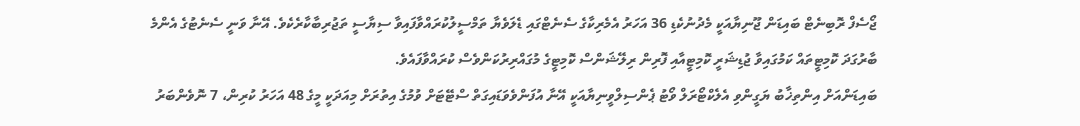ޖޯސެފް ރޮބިނެޓް ބައިޑަން ޖޫނިޔާއަކީ މެދުނުކެޑި 36 އަހަރު އެމެރިކާގެ ސެނެޓްގައި ޑެލަވެޔާ ތަމްސީލުކުރައްވާފައިވާ ސިޔާސީ ތަޖުރިބާކާރެކެވެ. އޭނާ ވަނީ ސެނެޓުގެ އެންމެ ބާރުގަދަ ކޮމިޓީތައް ކަމުގައިވާ ޖުޑިޝަރީ ކޮމިޓީއާއި ފޮރިން ރިލޭޝަންސް ކޮމިޓީގެ މުގައްރިރުކަންވެސް ކުރައްވާފައެވެ.
ބައިޑަންއަށް އިންތިޚާބު ޔަގީންވި އެލެކްޓޯރަލް ވޯޓު ޕެންސިލްވީނިޔާއަކީ އޭނާ އުފަންވެވަޑައިގަތް ސްޓޭޓަށް ވުމުގެ އިތުރަށް މިއަދަކީ މީގެ 48 އަހަރު ކުރިން، 7 ނޮވެންބަރު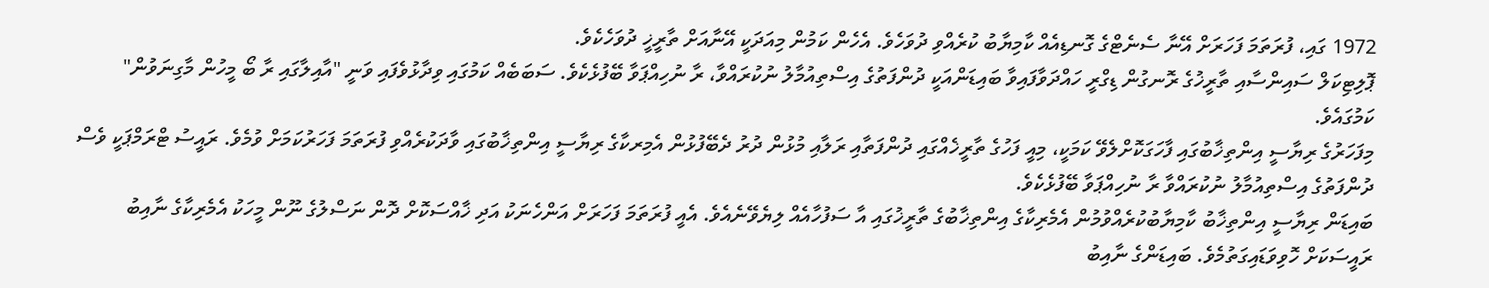1972 ގައި، ފުރަތަމަ ފަހަރަށް އޭނާ ސެނެޓްގެ ގޮނޑިއެއް ކާމިޔާބު ކުރެއްވި ދުވަހެވެ. އެހެން ކަމުން މިއަދަކީ އޭނާއަށް ތާރީޚީ ދުވަހެކެވެ.
ޕޮލިޓިކަލް ސައިންސާއި ތާރީޚުގެ ރޮނގުން ޑިގްރީ ހައްދަވާފައިވާ ބައިޑަންއަކީ ދުންފަތުގެ އިސްތިއުމާލު ނުކުރައްވާ، ރާ ނުހިއްޕަވާ ބޭފުޅެކެވެ. ސަބަބެއް ކަމުގައި ވިދާޅުވެފައި ވަނީ "އާއިލާގައި ރާ ބޯ މީހުން މާގިނަވުން" ކަމުގައެވެ.
މިފަހަރުގެ ރިޔާސީ އިންތިޚާބުގައި ފާހަގަކޮށްލެވޭ ކަމަކީ، މިއީ ފަހުގެ ތާރީޚެއްގައި ދުންފަތާއި ރަލާއި މުޅުން ދުރު ދެބޭފުޅުން އެމިރކާގެ ރިޔާސީ އިންތިޚާބުގައި ވާދަކުރެއްވި ފުރަތަމަ ފަހަރުކަމަށް ވުމެވެ. ރައީސު ޓްރަމްޕަކީ ވެސް ދުންފަތުގެ އިސްތިއުމާލު ނުކުރައްވާ ރާ ނުހިއްޕަވާ ބޭފުޅެކެވެ.
ބައިޑަން ރިޔާސީ އިންތިޚާބު ކާމިޔާބުކުރެއްވުމުން އެމެރިކާގެ އިންތިޚާބުގެ ތާރީޚުގައި އާ ސަފުހާއެއް ލިޔެވޭނެއެވެ. އެއީ ފުރަތަމަ ފަހަރަށް އަންހެނަކު އަދި ޚާއްސަކޮށް ދޮން ނަސްލުގެ ނޫން މީހަކު އެމެރިކާގެ ނާއިބު ރައީސަކަށް ހޮވިވަޑައިގަތުމެވެ. ބައިޑަންގެ ނާއިބު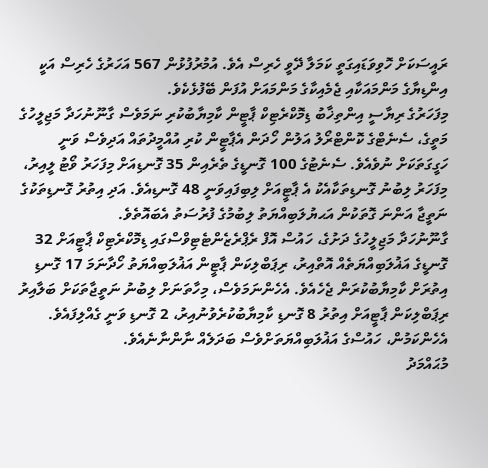ރައީސަކަށް ހޮވިވަޑައިގަތީ ކަމަލާ ދޭވީ ހެރިސް އެވެ. އުމުރުފުޅުން 567 އަހަރުގެ ހެރިސް އަކީ އިންޑިޔާގެ މަންމައަކާއި ޖެމެއިކާގެ މަންމައަށް އުފަން ބޭފުޅެކެވެ.
މިފަހަރުގެ ރިޔާސީ އިންތިޚާބު ޑިމޮކްރެޓިކް ޕާޓީން ކާމިޔާބުކުރި ނަމަވެސް ގާނޫނުހަދާ މަޖިލީހުގެ މަތީގެ، ސެނެޓްގެ ކޮންޓްރޯލު އަލުން ހޯދަން އެޕާޓީން ކުރި އުއްމީދުތައް އަދިވެސް ވަނީ ހަގީގަތަކަށް ނުވެއެވެ. ސެނެޓުގެ 100 ގޮނޑީގެ ތެރެއިން 35 ގޮނޑިއަށް މިފަހަރު ވޯޓު ލީއިރު، މިފަހަރު ލިބުނު ގޮނޑިތަކާއެކު އެ ޕާޓީއަށް ލިބިފައިވަނީ 48 ގޮނޑިއެވެ. އަދި އިތުރު ގޮނޑިތަކުގެ ނަތީޖާ އަންނަ ގޮތަކުން އަޙޔުލަބިއްޔަތު ލިބުމުގެ ފުރުސަތު އެބައޮތެވެ.
ގާނޫނުހަދާ މަޖިލީހުގެ ދަށުގެ، ހައުސް އޮފް ރެޕްރެޒެންޓެޓިވްސްގައި ޑިމޮކްރެޓިކް ޕާޓީއަށް 32 ގޮނޑީގެ އަޣުލަބިއްޔަތެއް އޮތްއިރު، ރިޕަބްލިކަން ޕާޓީން އަޣުލަބިއްޔަތު ހޯދާނަމަ 17 ގޮނޑި އިތުރަށް ކާމިޔާބުކުރަން ޖެހެއެވެ. އެހެންނަމަވެސް، މިހާތަނަށް ލިބުނު ނަތީޖާތަކަށް ބަލާއިރު ރިޕަބްލިކަން ޕާޓީއަށް އިތުރު 8 ގޮނޑި ކާމިޔާބުކުރެވުނުއިރު، 2 ގޮނޑި ވަނީ ގެއްލިފައެވެ. އެހެންކަމުން، ހައުސްގެ އަޣުލަބިއްޔަތަށްވެސް ބަދަލެއް ނާންނާނެއެވެ.
މުޙައްމަދު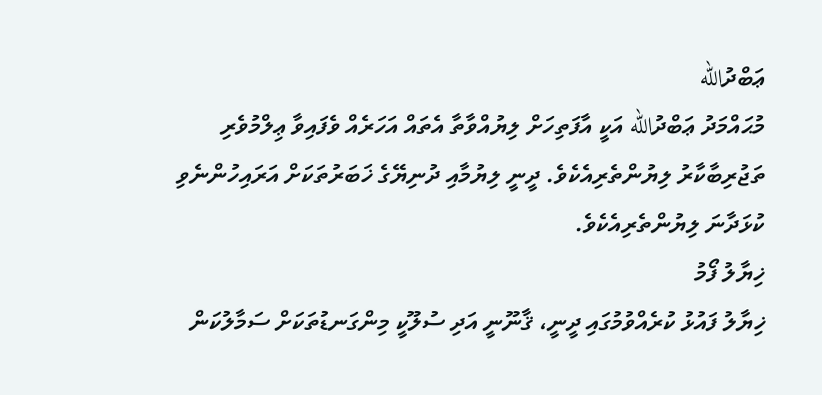ޢަބްދުالله
މުޙައްމަދު ޢަބްދުالله އަކީ އާފަތިހަށް ލިޔުއްވާތާ އެތައް އަހަރެއް ވެފައިވާ ޢިލްމުވެރި ތަޖުރިބާކާރު ލިޔުންތެރިއެކެވެ. ދީނީ ލިޔުމާއި ދުނިޔޭގެ ޚަބަރުތަކަށް އަރައިހުންނެވި ކުޅަދާނަ ލިޔުންތެރިއެކެވެ.
ޚިޔާލު ފޯމު
ޚިޔާލު ފައުޅު ކުރެއްވުމުގައި ދީނީ، ޤާނޫނީ އަދި ސުލޫކީ މިންގަނޑުތަކަށް ސަމާލުކަން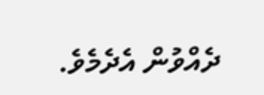ދެއްވުން އެދެމެވެ.